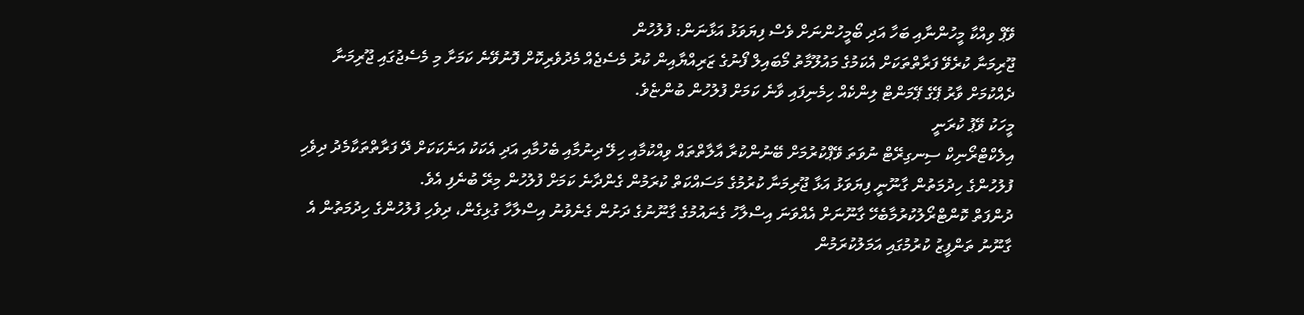ވޭޕް ވިއްކާ މީހުންނާއި ބަހާ އަދި ބޯމީހުންނަށް ވެސް ފިޔަވަޅު އަޅާނަން: ފުލުހުން
ޖޫރިމަނާ ކުރެވޭ ފަރާތްތަކަށް އެކަމުގެ މައުލޫމާތު މޯބައިލް ފޯނުގެ ޒަރިއްޔާއިން ކުރު މެސެޖެއް މެދުވެރިކޮށް ފޮނުވޭނެ ކަމަށާ މި މެސެޖުގައި ޖޫރިމަނާ ދެއްކުމަށް ވާރު ޕޭގެ ޕޭމަންޓް ލިންކެއް ހިމެނިފައި ވާނެ ކަމަށް ފުލުހުން ބުންޏެވެ.
މީހަކު ވޭޕު ކުރަނީ
އިލެކްޓްރޯނިކް ސިނގިރޭޓް ނުވަތަ ވޭޕްކުރުމަށް ބޭނުންކުރާ އާލާތްތައް ވިއްކުމާއި ހިލޭ ދިނުމާއި ބެހުމާއި އަދި އެކަކު އަނެކަކަށް ދޭ ފަރާތްތަކާމެދު ދިވެހި ފުލުހުންގެ ހިދުމަތުން ގާނޫނީ ފިޔަވަޅު އަޅާ ޖޫރިމަނާ ކުރުމުގެ މަސައްކަތް ކުރަމުން ގެންދާނެ ކަމަށް ފުލުހުން މިރޭ ބުނެފި އެވެ.
ދުންފަތް ކޮންޓްރޯލުކުރުމާބެހޭ ގާނޫނަށް އެއްވަނަ އިސްލާހު ގެނައުމުގެ ގާނޫނުގެ ދަށުން ގެނެވުނު އިސްލާހާ ގުޅިގެން، ދިވެހި ފުލުހުންގެ ހިދުމަތުން އެ ގާނޫނު ތަންފީޒު ކުރުމުގައި އަމަލުކުރަމުން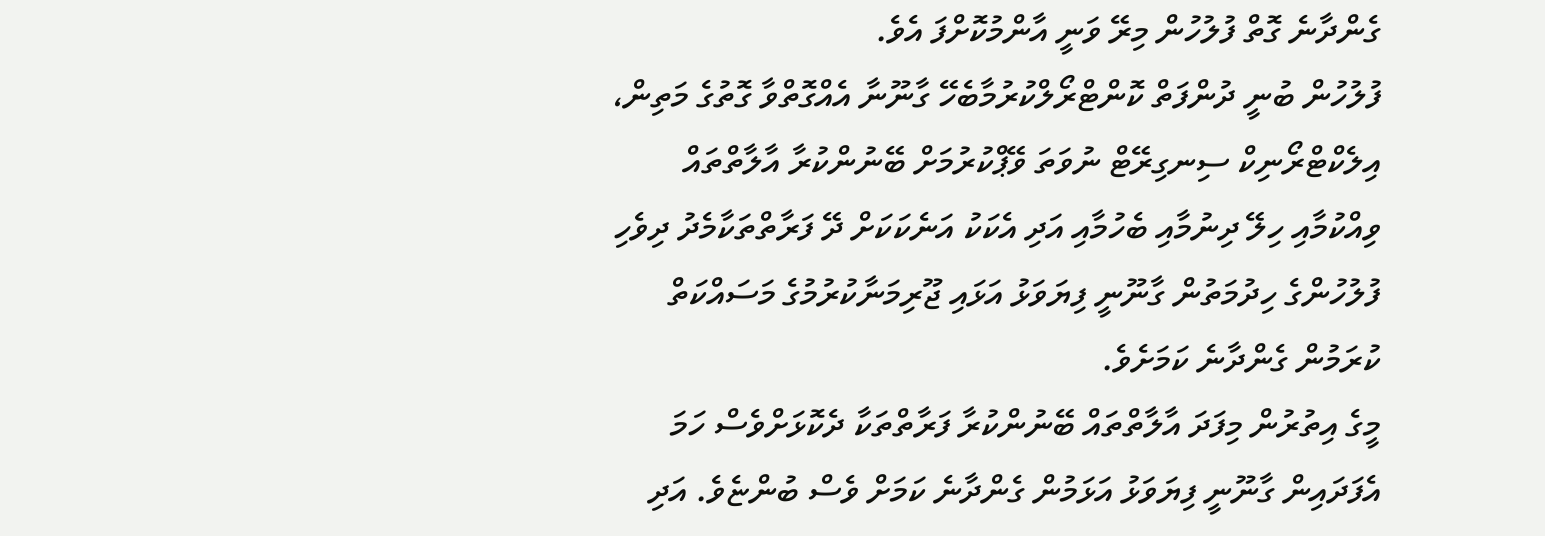ގެންދާނެ ގޮތް ފުލުހުން މިރޭ ވަނީ އާންމުކޮށްފަ އެވެ.
ފުލުހުން ބުނީ ދުންފަތް ކޮންޓްރޯލްކުރުމާބެހޭ ގާނޫނާ އެއްގޮތްވާ ގޮތުގެ މަތިން، އިލެކްޓްރޯނިކް ސިނގިރޭޓް ނުވަތަ ވޭޕްކުރުމަށް ބޭނުންކުރާ އާލާތްތައް ވިއްކުމާއި ހިލޭ ދިނުމާއި ބެހުމާއި އަދި އެކަކު އަނެކަކަށް ދޭ ފަރާތްތަކާމެދު ދިވެހި ފުލުހުންގެ ހިދުމަތުން ގާނޫނީ ފިޔަވަޅު އަޅައި ޖޫރިމަނާކުރުމުގެ މަސައްކަތް ކުރަމުން ގެންދާނެ ކަމަށެވެ.
މީގެ އިތުރުން މިފަދަ އާލާތްތައް ބޭނުންކުރާ ފަރާތްތަކާ ދެކޮޅަށްވެސް ހަމަ އެފަދައިން ގާނޫނީ ފިޔަވަޅު އަޅަމުން ގެންދާނެ ކަމަށް ވެސް ބުންޏެވެ. އަދި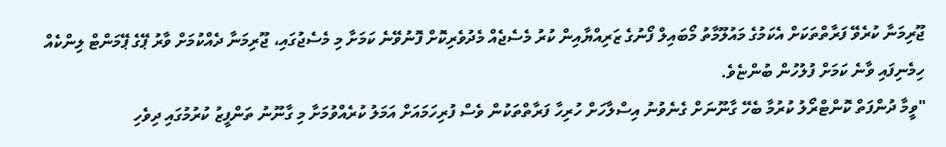ޖޫރިމަނާ ކުރެވޭ ފަރާތްތަކަށް އެކަމުގެ މައުލޫމާތު މޯބައިލް ފޯނުގެ ޒަރިއްޔާއިން ކުރު މެސެޖެއް މެދުވެރިކޮށް ފޮނުވޭނެ ކަމަށާ މި މެސެޖުގައި، ޖޫރިމަނާ ދެއްކުމަށް ވާރު ޕޭގެ ޕޭމަންޓް ލިންކެއް ހިމެނިފައި ވާނެ ކަމަށް ފުލުހުން ބުންޏެވެ.
"ވީމާ ދުންފަތް ކޮންޓްރޯލު ކުރުމާ ބެހޭ ގާނޫނަށް ގެނެވުނު އިސްލާހަށް ހުރިހާ ފަރާތްތަކުން ވެސް ފުރިހަމައަށް އަމަލު ކުރެއްވުމަށާ މި ގާނޫނު ތަންފީޒު ކުރުމުގައި ދިވެހި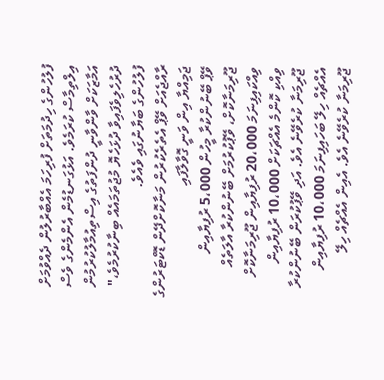ފުލުހުންގެ ހިދުމަތަށް ފުރިހަމަ އެއްބާރުލުން ދެއްވުމަށް އިލްތިމާސް ކުރަމެވެ. އަޅުގަނޑުމެން އެންމެންގެ ވެސް އަމާޒަކަށް ވާންވާނީ ދުންފަތުގެ އިސްތިއުމާލުކުރުމުން ދުރުހެލިވެފައިވާ ދުޅަހެޔޮ މުޖުތަމައެއް ބިނާކުރުމެވެ،" ފުލުހުންގެ ބަޔާނުގައި ވެއެވެ.
ރާއްޖެއަށް ވޭޕް އެތެރެކުރުން މަނާކޮށްދޭން ޑޮކްޓަރުންގެ ޖަމިއްޔާ އިން ވަނީ ގޮވާލާފައި
ވޭޕް ބޭނުންކުރާ މީހުން 5،000 ރުފިޔާއިން ޖޫރިމަނާކޮށް، ވޭޕުކުރުމަށް ބޭނުންކުރާ އާލަތެއް ވިއްކައިފިނަމަ 20،000 ރުފިޔާއިން ޖޫރިމަނާކޮށް ވިއްކި ކޮންމެ އެއްޗަކަށް 10،000 ރުފިޔާއިން ޖޫރިމަނާ ކުރެވޭނެ އެވެ. އަދި ވޭޕުކުރަން ބޭނުންކުރާ އެއްޗެއް ހިލޭ ބަހައިފިނަމަ 10،000 ރުފިޔާއިން ޖޫރިމަނާ ކުރެވޭނެ އެވެ. އެއިން އެއްޗެއް ހިލޭ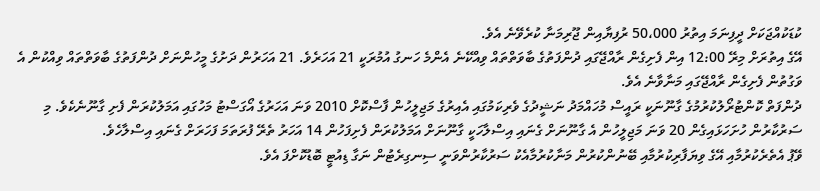ކުޑަކުއްޖަކަށް ދީފިނަމަ އިތުރު 50،000 ރުފިޔާއިން ޖޫރިމަނާ ކުރެވޭނެ އެވެ.
އޭގެ އިތުރަށް މިރޭ 12:00 އިން ފެށިގެން ރާއްޖޭގައި ދުންފަތުގެ ބާވަތްތައް ވިއްކޭނެ އެންމެ ހަނގު އުމުރަކީ 21 އަހަރެވެ. 21 އަހަރުން ދަށުގެ މީހުންނަށް ދުންފަތުގެ ބާވަތްތައް ވިއްކުން އެ ވަގުތުން ފެށިގެން ރާއްޖޭގައި މަނާވާނެ އެވެ.
ދުންފަތް ކޮންޓުރޯލުކުރުމުގެ ގާނޫނަކީ ރައީސް މުހައްމަދު ނަޝީދުގެ ވެރިކަމުގައި އެއިރުގެ މަޖިލީހުން ފާސްކޮށް 2010 ވަނަ އަހަރުގެ އޯގަސްޓު މަހުގައި އަމަލުކުރަން ފެށި ގާނޫނެކެވެ. މި ސަރުކާރުން ހުށަހަޅައިގެން 20 ވަނަ މަޖިލީހުން އެ ގާނޫނަށް ގެނައި އިސްލާހަކީ ގާނޫނަށް އަމަލުކުރަން ފެށިފަހުން 14 އަހަރު ތެރޭ ފުރަތަމަ ފަހަރަށް ގެނައި އިސްލާހެވެ.
ވޭޕު އެތެރެކުރުމާއި އޭގެ ވިޔަފާރިކުރުމާއި ބޭނުންކުރުން މަނާކުރުމާއެކު ސަރުކާރުންވަނީ ސިނގިރެޓުން ނަގާ ޑިއުޓީ ބޮޑުކޮށްފަ އެވެ.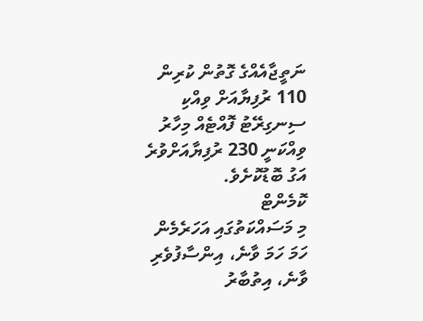ނަތީޖާއެއްގެ ގޮތުން ކުރިން 110 ރުފިޔާއަށް ވިއްކި ސިނގިރޭޓު ފޮއްޓެއް މިހާރު ވިއްކަނީ 230 ރުފިޔާއަށްވުރެ އަގު ބޮޑުކޮށެވެ.
ކޮމެންޓް
މި މަސައްކަތުގައި އަހަރެމެން ހަމަ ހަމަ ވާނެ، އިންސާފުވެރި ވާނެ، އިތުބާރު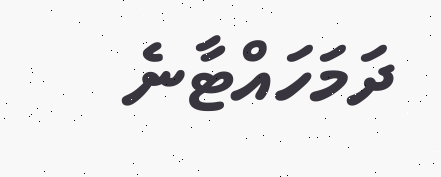ދަމަހައްޓާނެ